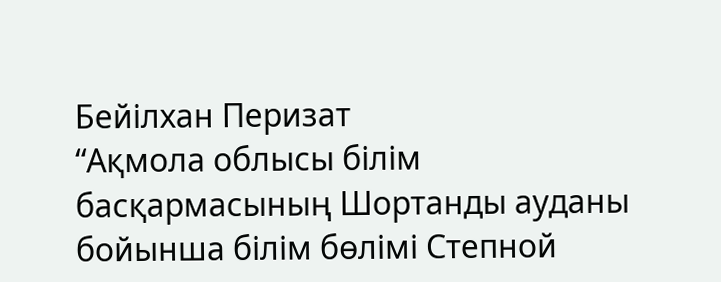Бейілхан Перизат
“Ақмола облысы білім басқармасының Шортанды ауданы бойынша білім бөлімі Степной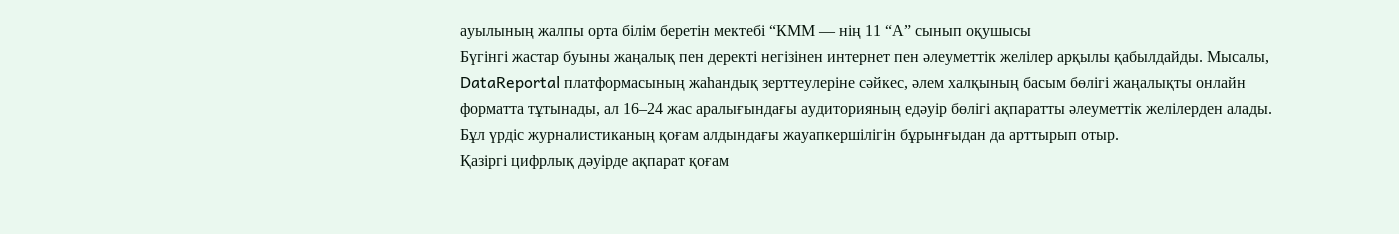ауылының жалпы орта білім беретін мектебі “КММ — нің 11 “А” сынып оқушысы
Бүгінгі жастар буыны жаңалық пен деректі негізінен интернет пен әлеуметтік желілер арқылы қабылдайды. Мысалы, DataReportal платформасының жаһандық зерттеулеріне сәйкес, әлем халқының басым бөлігі жаңалықты онлайн форматта тұтынады, ал 16–24 жас аралығындағы аудиторияның едәуір бөлігі ақпаратты әлеуметтік желілерден алады. Бұл үрдіс журналистиканың қоғам алдындағы жауапкершілігін бұрынғыдан да арттырып отыр.
Қазіргі цифрлық дәуірде ақпарат қоғам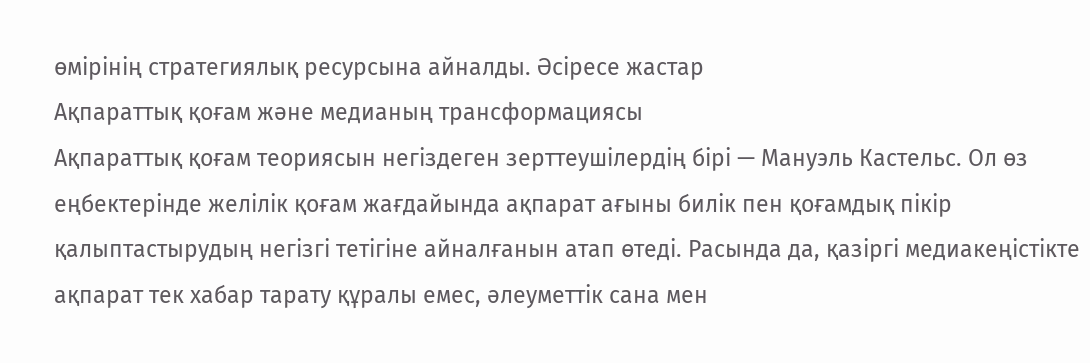өмірінің стратегиялық ресурсына айналды. Әсіресе жастар
Ақпараттық қоғам және медианың трансформациясы
Ақпараттық қоғам теориясын негіздеген зерттеушілердің бірі — Мануэль Кастельс. Ол өз еңбектерінде желілік қоғам жағдайында ақпарат ағыны билік пен қоғамдық пікір қалыптастырудың негізгі тетігіне айналғанын атап өтеді. Расында да, қазіргі медиакеңістікте ақпарат тек хабар тарату құралы емес, әлеуметтік сана мен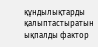құндылықтарды қалыптастыратын ықпалды фактор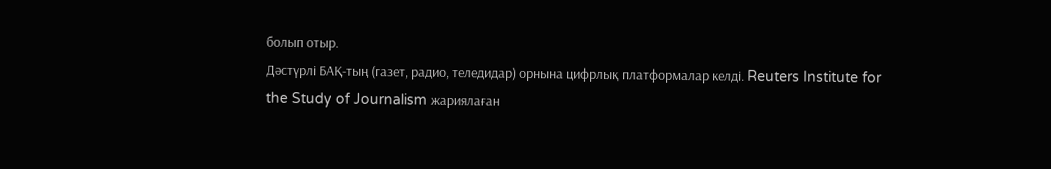болып отыр.
Дәстүрлі БАҚ-тың (газет, радио, теледидар) орнына цифрлық платформалар келді. Reuters Institute for the Study of Journalism жариялаған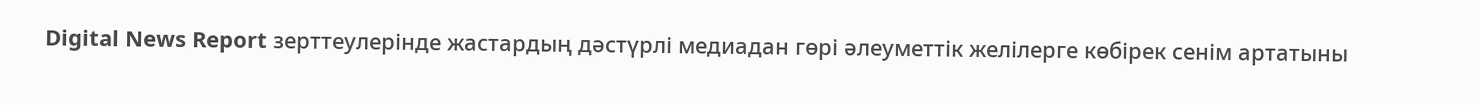Digital News Report зерттеулерінде жастардың дәстүрлі медиадан гөрі әлеуметтік желілерге көбірек сенім артатыны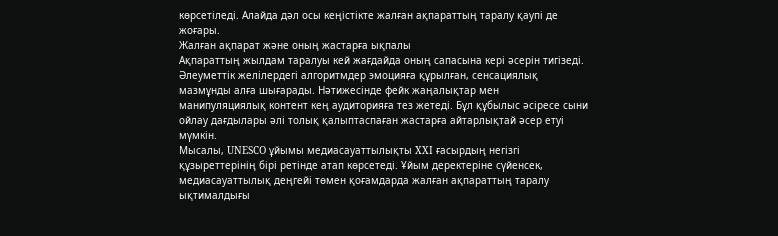көрсетіледі. Алайда дәл осы кеңістікте жалған ақпараттың таралу қаупі де жоғары.
Жалған ақпарат және оның жастарға ықпалы
Ақпараттың жылдам таралуы кей жағдайда оның сапасына кері әсерін тигізеді. Әлеуметтік желілердегі алгоритмдер эмоцияға құрылған, сенсациялық мазмұнды алға шығарады. Нәтижесінде фейк жаңалықтар мен манипуляциялық контент кең аудиторияға тез жетеді. Бұл құбылыс әсіресе сыни ойлау дағдылары әлі толық қалыптаспаған жастарға айтарлықтай әсер етуі мүмкін.
Мысалы, UNESCO ұйымы медиасауаттылықты XXI ғасырдың негізгі құзыреттерінің бірі ретінде атап көрсетеді. Ұйым деректеріне сүйенсек, медиасауаттылық деңгейі төмен қоғамдарда жалған ақпараттың таралу ықтималдығы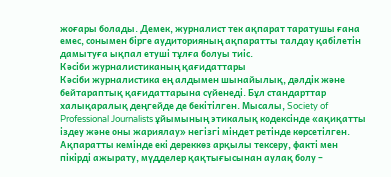жоғары болады. Демек, журналист тек ақпарат таратушы ғана емес, сонымен бірге аудиторияның ақпаратты талдау қабілетін дамытуға ықпал етуші тұлға болуы тиіс.
Кәсіби журналистиканың қағидаттары
Кәсіби журналистика ең алдымен шынайылық, дәлдік және бейтараптық қағидаттарына сүйенеді. Бұл стандарттар халықаралық деңгейде де бекітілген. Мысалы, Society of Professional Journalists ұйымының этикалық кодексінде «ақиқатты іздеу және оны жариялау» негізгі міндет ретінде көрсетілген. Ақпаратты кемінде екі дереккөз арқылы тексеру, факті мен пікірді ажырату, мүдделер қақтығысынан аулақ болу –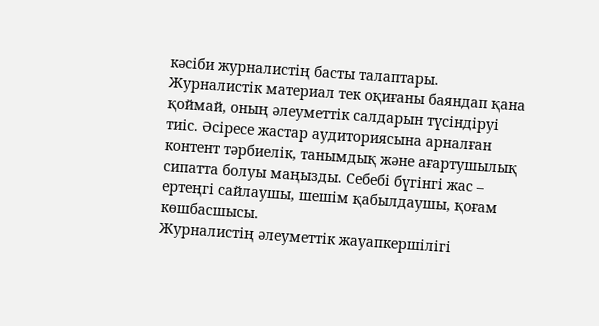кәсіби журналистің басты талаптары.
Журналистік материал тек оқиғаны баяндап қана қоймай, оның әлеуметтік салдарын түсіндіруі тиіс. Әсіресе жастар аудиториясына арналған контент тәрбиелік, танымдық және ағартушылық сипатта болуы маңызды. Себебі бүгінгі жас – ертеңгі сайлаушы, шешім қабылдаушы, қоғам көшбасшысы.
Журналистің әлеуметтік жауапкершілігі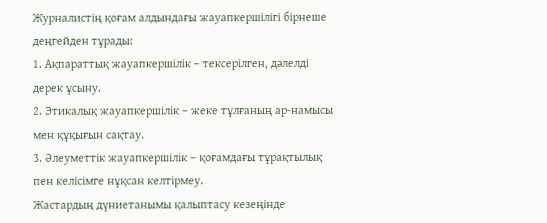Журналистің қоғам алдындағы жауапкершілігі бірнеше деңгейден тұрады:
1. Ақпараттық жауапкершілік – тексерілген, дәлелді дерек ұсыну.
2. Этикалық жауапкершілік – жеке тұлғаның ар-намысы мен құқығын сақтау.
3. Әлеуметтік жауапкершілік – қоғамдағы тұрақтылық пен келісімге нұқсан келтірмеу.
Жастардың дүниетанымы қалыптасу кезеңінде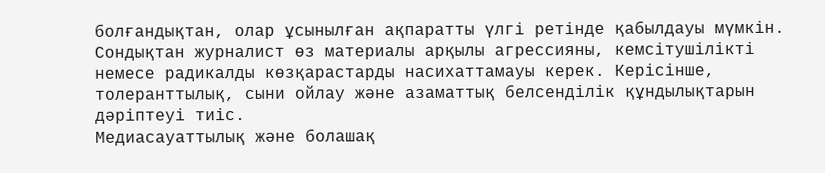болғандықтан, олар ұсынылған ақпаратты үлгі ретінде қабылдауы мүмкін. Сондықтан журналист өз материалы арқылы агрессияны, кемсітушілікті немесе радикалды көзқарастарды насихаттамауы керек. Керісінше, толеранттылық, сыни ойлау және азаматтық белсенділік құндылықтарын дәріптеуі тиіс.
Медиасауаттылық және болашақ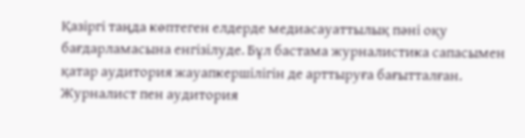Қазіргі таңда көптеген елдерде медиасауаттылық пәні оқу бағдарламасына енгізілуде. Бұл бастама журналистика сапасымен қатар аудитория жауапкершілігін де арттыруға бағытталған. Журналист пен аудитория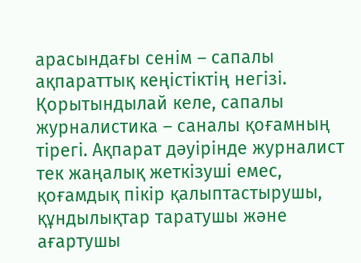арасындағы сенім – сапалы ақпараттық кеңістіктің негізі.
Қорытындылай келе, сапалы журналистика – саналы қоғамның тірегі. Ақпарат дәуірінде журналист тек жаңалық жеткізуші емес, қоғамдық пікір қалыптастырушы, құндылықтар таратушы және ағартушы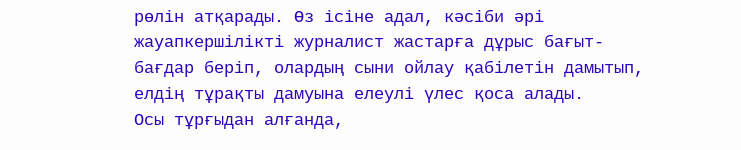рөлін атқарады. Өз ісіне адал, кәсіби әрі жауапкершілікті журналист жастарға дұрыс бағыт-бағдар беріп, олардың сыни ойлау қабілетін дамытып, елдің тұрақты дамуына елеулі үлес қоса алады.
Осы тұрғыдан алғанда,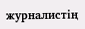журналистің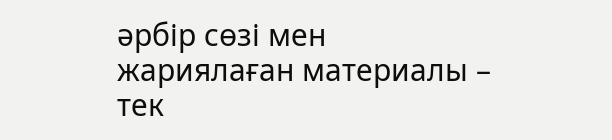әрбір сөзі мен жариялаған материалы – тек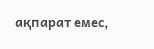ақпарат емес,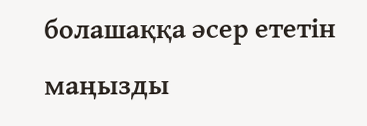болашаққа әсер ететін маңызды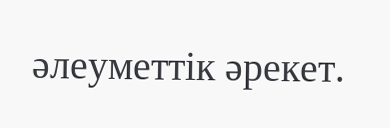әлеуметтік әрекет.